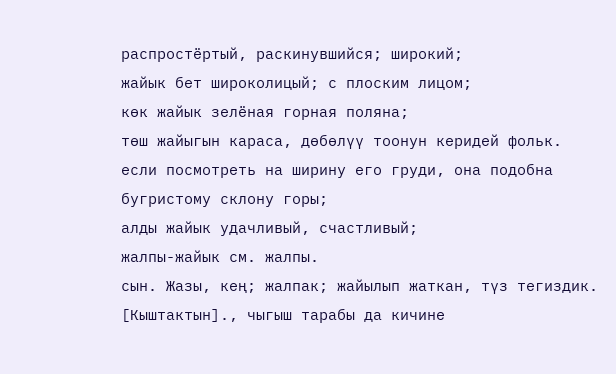распростёртый, раскинувшийся; широкий;
жайык бет широколицый; с плоским лицом;
көк жайык зелёная горная поляна;
төш жайыгын караса, дөбөлүү тоонун керидей фольк. если посмотреть на ширину его груди, она подобна бугристому склону горы;
алды жайык удачливый, счастливый;
жалпы-жайык см. жалпы.
сын. Жазы, кең; жалпак; жайылып жаткан, түз тегиздик. [Кыштактын]., чыгыш тарабы да кичине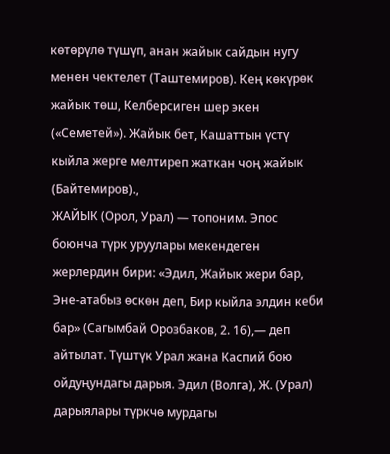көтөрүлө түшүп, анан жайык сайдын нугу менен чектелет (Таштемиров). Кең көкүрөк жайык төш, Келберсиген шер экен («Семетей»). Жайык бет, Кашаттын үстү кыйла жерге мелтиреп жаткан чоң жайык (Байтемиров).,
ЖАЙЫК (Орол, Урал) — топоним. Эпос боюнча түрк уруулары мекендеген жерлердин бири: «Эдил, Жайык жери бар, Эне-атабыз өскөн деп, Бир кыйла элдин кеби бар» (Сагымбай Орозбаков, 2. 16),— деп айтылат. Түштүк Урал жана Каспий бою ойдуңундагы дарыя. Эдил (Волга), Ж. (Урал) дарыялары түркчө мурдагы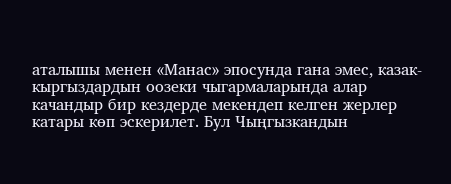аталышы менен «Манас» эпосунда гана эмес, казак-кыргыздардын оозеки чыгармаларында алар качандыр бир кездерде мекендеп келген жерлер катары көп эскерилет. Бул Чыңгызкандын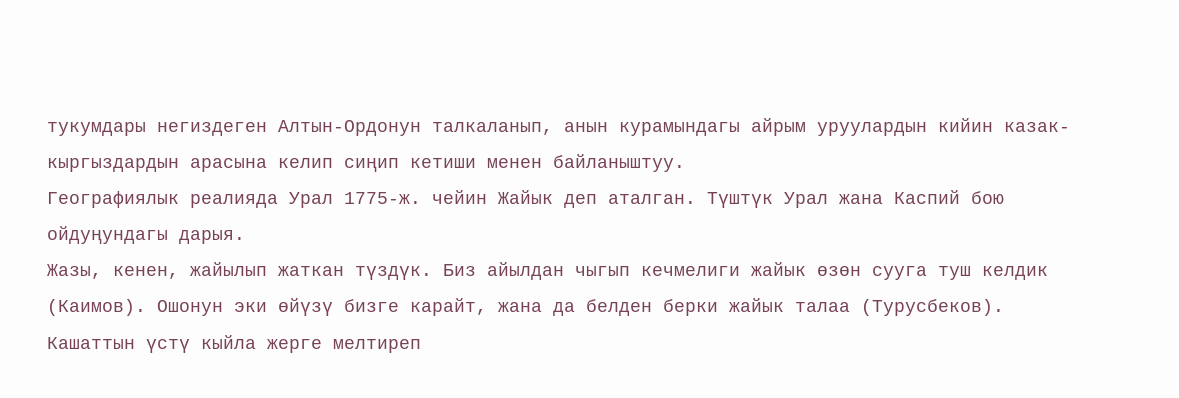тукумдары негиздеген Алтын-Ордонун талкаланып, анын курамындагы айрым уруулардын кийин казак-кыргыздардын арасына келип сиңип кетиши менен байланыштуу.
Географиялык реалияда Урал 1775-ж. чейин Жайык деп аталган. Түштүк Урал жана Каспий бою ойдуңундагы дарыя.
Жазы, кенен, жайылып жаткан түздүк. Биз айылдан чыгып кечмелиги жайык өзөн сууга туш келдик (Каимов). Ошонун эки өйүзү бизге карайт, жана да белден берки жайык талаа (Турусбеков). Кашаттын үстү кыйла жерге мелтиреп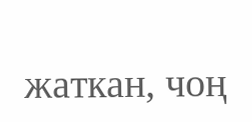жаткан, чоң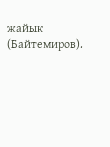жайык (Байтемиров).